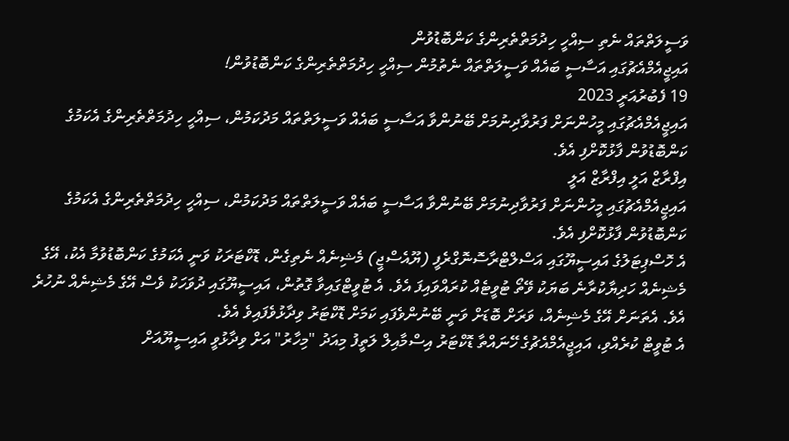ވަސީލަތްތައް ނެތި ސިއްހީ ހިދުމަތްތެރިންގެ ކަންބޮޑުވުން
އައިޖީއެމްއެޗުގައި އަސާސީ ބައެއް ވަސީލަތްތައް ނެތުމުން ސިއްހީ ހިދުމަތްތެރިންގެ ކަންބޮޑުވުން!
19 ފެބުރުއަރީ 2023
އައިޖީއެމްއެޗުގައި މީހުންނަށް ފަރުވާދިނުމަށް ބޭނުންވާ އަސާސީ ބައެއް ވަސީލަތްތައް މަދުކަމުން، ސިއްހީ ހިދުމަތްތެރިންގެ އެކަމުގެ ކަންބޮޑުވުން ފާޅުކޮށްފި އެވެ.
އިފްރާޒް އަލީ އިފްރާޒް އަލީ
އައިޖީއެމްއެޗުގައި މީހުންނަށް ފަރުވާދިނުމަށް ބޭނުންވާ އަސާސީ ބައެއް ވަސީލަތްތައް މަދުކަމުން، ސިއްހީ ހިދުމަތްތެރިންގެ އެކަމުގެ ކަންބޮޑުވުން ފާޅުކޮށްފި އެވެ.
އެ ހޮސްޕިޓަލުގެ އައިސީޔޫގައި އަސްލްޓްރާސޮނޮގްރެފީ (ޔޫއެސްޖީ) މެޝިނެއް ނެތިގެން، ޑޮކްޓަރަކު ވަނީ އެކަމުގެ ކަންބޮޑުވުމާ އެކު، އޭގެ މެޝިނެއް ހަދިޔާކުރާނެ ބަޔަކު ވޭތޯ ޓުވީޓެއް ކުރައްވައިފަ އެވެ. އެ ޓުވީޓްގައިވާ ގޮތުން، އައިސީޔޫގައި ދުވަހަކު ވެސް އޭގެ މެޝިނެއް ނުހުރެ އެވެ. އެތަނަށް އޭގެ މެޝިނެއް، ވަރަށް ބޮޑަށް ވަނީ ބޭނުންވެފައި ކަމަށް ޑޮކްޓަރު ވިދާޅުވެފައިވެ އެވެ.
އެ ޓުވީޓް ކުރެއްވި، އައިޖީއެމްއެޗުގެ ހޭނައްތާ ޑޮކްޓަރު އިސްމާއިލް ލަތީފު މިއަދު "މިހާރު" އަށް ވިދާޅުވީ އައިސީޔޫއަށް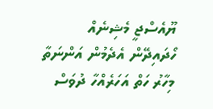ޔޫއެސްޖީ މެޝިނެއް ހޯދައިދޭން އެދެމުން އަންނަތާ މިހާރު ހަތް އަހަރެއްހާ ދުވަސް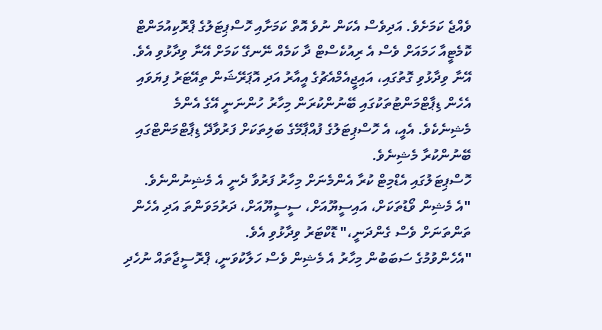ވެއްޖެ ކަމަށެވެ. އަދިވެސް އެކަން ނުވެ އޮތް ކަމަށާއި ހޮސްޕިޓަލުގެ ޕްރޮކިއުމަންޓް ކޮމެޓީއާ ހަމައަށް ވެސް އެ ރިއުކެސްޓް ދާ ކަމެއް ނޭނގޭ ކަމަށް އޭނާ ވިދާޅުވި އެވެ.
އޭނާ ވިދާޅުވި ގޮތުގައި، އައިޖީއެމްއެޗުގެ އީއާރު އަދި އޮޕަރޭޝަން ތިއޭޓަރު ފިޔަވައި އެހެން ޑިޕާޓްމަންޓުތަކުގައި ބޭނުންކުރަން މިހާރު ހުންނަނީ އޭގެ އެންމެ މެޝިނެކެވެ. އެއީ، އެ ހޮސްޕިޓަލުގެ ފުއްޕާމޭގެ ބަލިތަކަށް ފަރުވާދޭ ޑިޕާޓްމަންޓްގައި ބޭނުންކުރާ މެޝިނެވެ.
ހޮސްޕިޓަލުގައި އެޑްމިޓް ކުރާ އެންމެނަށް މިހާރު ފަރުވާ ދެނީ އެ މެޝިނުންނެވެ.
"އެ މެޝިން ވޯޑުތަކަށް، އައިސީޔޫއަށް، ސީސީޔޫއަށް، ދަރުމަވަންތަ އަދި އެހެން ތަންތަނަށް ވެސް ގެންދަނީ،" ޑޮކްޓަރު ވިދާޅުވި އެވެ.
"އެހެންވުމުގެ ސަބަބުން މިހާރު އެ މެޝިން ވެސް ހަލާކުވަނީ، ޕްރޮސީޖާތައް ނުހެދި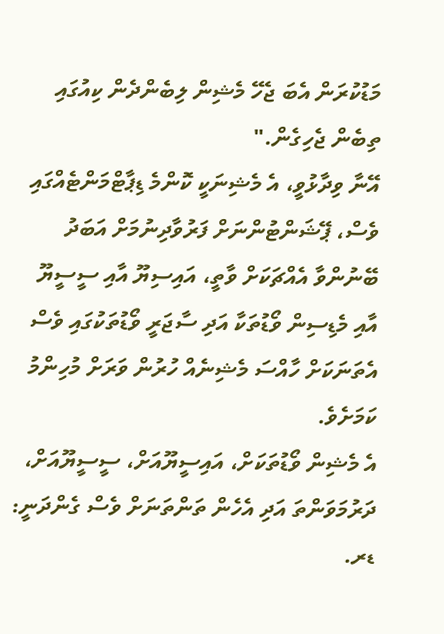މަޑުކުރަން އެބަ ޖެހޭ މެޝިން ލިބެންދެން ކިއުގައި ތިބެން ޖެހިގެން."
އޭނާ ވިދާޅުވީ، އެ މެޝިނަކީ ކޮންމެ ޑިޕާޓްމަންޓެއްގައި ވެސް، ޕޭޝަންޓުންނަށް ފަރުވާދިނުމަށް އަބަދު ބޭނުންވާ އެއްޗަކަށް ވާތީ، އައިސިޔޫ އާއި ސީސީޔޫ އާއި މެޑިސިން ވޯޑުތަކާ އަދި ސާޖަރީ ވޯޑުތަކުގައި ވެސް އެތަނަކަށް ހާއްސަ މެޝިނެއް ހުރުން ވަރަށް މުހިންމު ކަމަށެވެ.
އެ މެޝިން ވޯޑުތަކަށް، އައިސީޔޫއަށް، ސީސީޔޫއަށް، ދަރުމަވަންތަ އަދި އެހެން ތަންތަނަށް ވެސް ގެންދަނީ: ޑރ.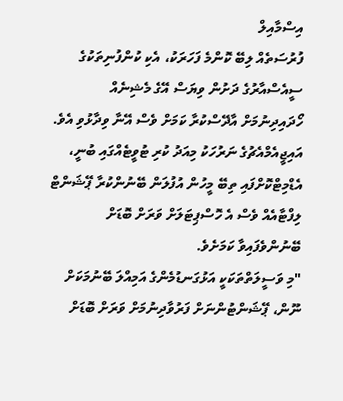އިސްމާއިލް
ފުރުސަތެއް ލިބޭ ކޮންމެ ފަހަރަކު، އެކި ކުންފުނިތަކުގެ ސީއެސްއާރުގެ ދަށުން ވިޔަސް އޭގެ މެޝިނެއް ހޯދައިދިނުމަށް އާދޭސްކުރާ ކަމަށް ވެސް އޭނާ ވިދާޅުވި އެވެ.
އައިޖީއެމްއެޗުގެ ނަރުހަކު މިއަދު ކުރި ޓުވީޓެއްގައި ބުނީ، އެޑްމިޓްކޮށްފައި ތިބޭ މީހުން އުފުލަން ބޭނުންކުރާ ޕޭޝަންޓް ލިފްޓާއެއް ވެސް އެ ހޮސްޕިޓަލަށް ވަރަށް ބޮޑަށް ބޭނުންވެފައިވާ ކަމަށެވެ.
"މި ވަސީލަތްތަކަކީ އަޅުގަނޑުމެންގެ އަމިއްލަ ބޭނުމަކަށް ނޫން، ޕޭޝަންޓުންނަށް ފަރުވާދިނުމަށް ވަރަށް ބޮޑަށް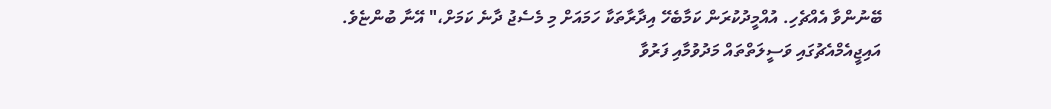ބޭނުންވާ އެއްޗެހި. އުއްމީދުކުރަން ކަމާބެހޭ އިދާރާތަކާ ހަމައަށް މި މެސެޖު ދާނެ ކަމަށް،" އޭނާ ބުންޏެވެ.
އައިޖީއެމްއެޗުގައި ވަސީލަތްތައް މަދުވުމާއި ފަރުވާ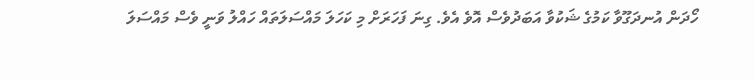ހޯދަން އުނދަގޫވާ ކަމުގެ ޝަކުވާ އަބަދުވެސް އޮވެ އެވެ. ގިނަ ފަހަރަށް މި ކަހަލަ މައްސަލަތައް ހައްލު ވަނީ ވެސް މައްސަލަ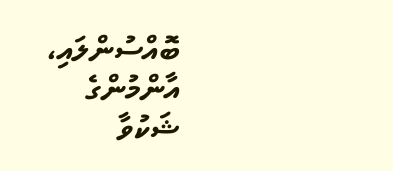ބޮއްސުންލައި، އާންމުންގެ ޝަކުވާ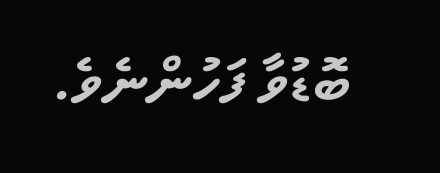ބޮޑުވާ ފަހުންނެވެ.